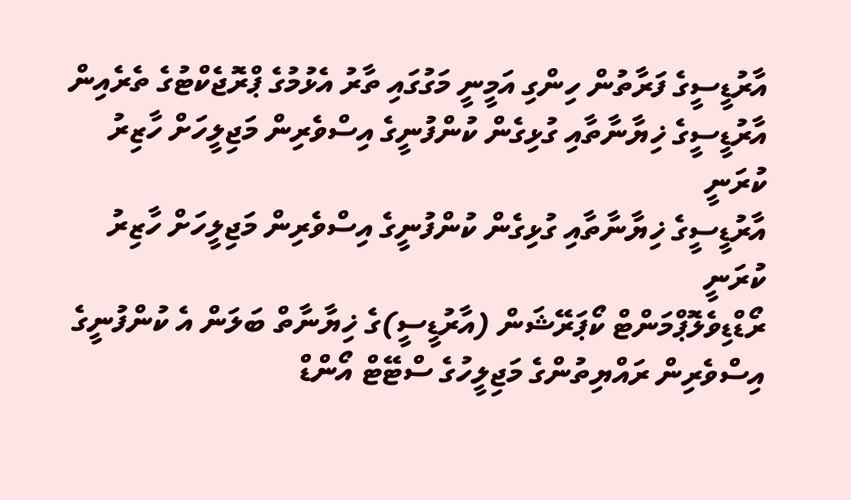އާރުޑީސީގެ ފަރާތުން ހިންގި އަމީނީ މަގުގައި ތާރު އެޅުމުގެ ޕްރޮޖެކްޓުގެ ތެރެއިން
އާރުޑީސީގެ ޚިޔާނާތާއި ގުޅިގެން ކުންފުނީގެ އިސްވެރިން މަޖިލީހަށް ހާޒިރު ކުރަނީ
އާރުޑީސީގެ ޚިޔާނާތާއި ގުޅިގެން ކުންފުނީގެ އިސްވެރިން މަޖިލީހަށް ހާޒިރު ކުރަނީ
ރޯޑްޑިވެލޮޕްމަންޓް ކޯޕަރޭޝަން (އާރުޑީސީ)ގެ ޚިޔާނާތް ބަލަން އެ ކުންފުނީގެ އިސްވެރިން ރައްޔިތުންގެ މަޖިލީހުގެ ސްޓޭޓް އޯންޑް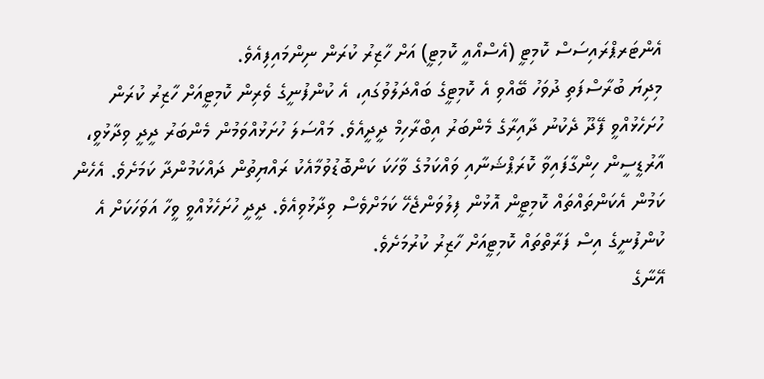އެންޓަރޕްރައިސަސް ކޮމިޓީ (އެސްއޯއީ ކޮމިޓީ) އަށް ހާޒިރު ކުރަން ނިންމައިފިއެވެ.
މިދިޔަ ބުރާސްފަތި ދުވަހު ބޭއްވި އެ ކޮމިޓީގެ ބައްދަލުވުގައި، އެ ކުންފުނީގެ ވެރިން ކޮމިޓީއަށް ހާޒިރު ކުރަން ހުށަހެޅުއްވީ ފޭދޫ ދެކުނު ދާއިރާގެ މެންބަރު އިބްރާހިމް ދީދީއެވެ. މައްސަލަ ހުށަޅުއްވަމުން މެންބަރު ދީދީ ވިދާޅުވީ، އާރުޑީސީން ހިންގާފައިވާ ކޮރަޕްޝަނާއި ވައްކަމުގެ ވާހަކަ ކަންބޮޑުވުމާއެކު ރައްޔިތުން ދައްކަމުންދާ ކަމަށެވެ. އެހެން ކަމުން އެކަންތައްތައް ކޮމިޓީން އޮޅުން ފިލުވަންޖެހޭ ކަމަށްވެސް ވިދާޅުވިއެވެ. ދީދީ ހުށަހެޅުއްވީ ވީހާ އަވަހަކަށް އެ ކުންފުނީގެ އިސް ފަރާތްތައް ކޮމިޓީއަށް ހާޒިރު ކުރުމަށެވެ.
އޭނާގެ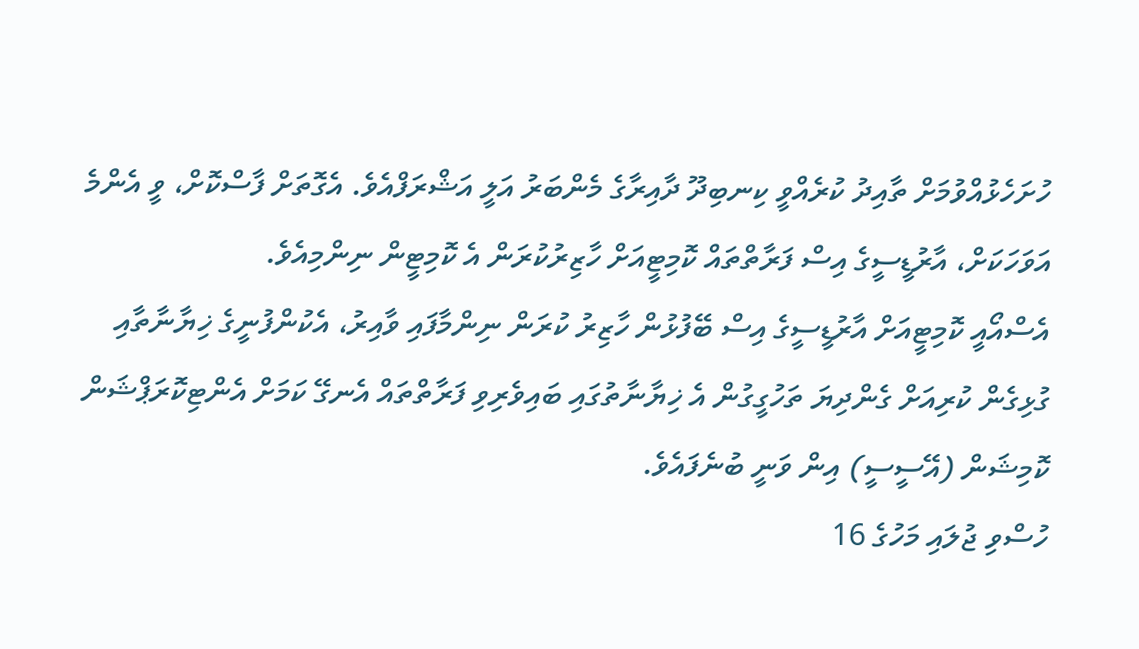ހުށަހެޅުއްވުމަށް ތާއިދު ކުރެއްވީ ކިނބިދޫ ދާއިރާގެ މެންބަރު އަލީ އަޝްރަފްއެވެ. އެގޮތަށް ފާސްކޮށް، ވީ އެންމެ އަވަހަކަށް، އާރުޑީސީގެ އިސް ފަރާތްތައް ކޮމިޓީއަށް ހާޒިރުކުރަން އެ ކޮމިޓީން ނިންމިއެވެ.
އެސްއޯއީ ކޮމިޓީއަށް އާރުޑީސީގެ އިސް ބޭފުޅުން ހާޒިރު ކުރަން ނިންމާފައި ވާއިރު، އެކުންފުނީގެ ޚިޔާނާތާއި ގުޅިގެން ކުރިއަށް ގެންދިޔަ ތަހުގީގުން އެ ޚިޔާނާތުގައި ބައިވެރިވި ފަރާތްތައް އެނގޭ ކަމަށް އެންޓިކޮރަޕްޝަން ކޮމިޝަން (އޭސީސީ) އިން ވަނީ ބުނެފައެވެ.
ހުސްވި ޖުލައި މަހުގެ 16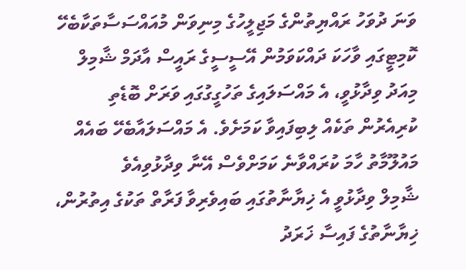ވަނަ ދުވަހު ރައްޔިތުންގެ މަޖިލީހުގެ މިނިވަން މުއައްސަސާތަކާބެހޭ ކޮމިޓީގައި ވާހަކަ ދައްކަވަމުން އޭސީސީގެ ރައީސް އާދަމް ޝާމިލް މިއަދު ވިދާޅުވީ، އެ މައްސަލައިގެ ތަހުގީގުގައި ވަރަށް ބޮޑެތި ކުރިއެރުން ތަކެއް ލިބިފައިވާ ކަމަށެވެ. އެ މައްސަލައާބެހޭ ބައެއް މައުލޫމާތު ހާމަ ކުރައްވާނެ ކަމަށްވެސް އޭނާ ވިދާޅުވިއެވެ
ޝާމިލް ވިދާޅުވީ އެ ޚިޔާނާތުގައި ބައިވެރިވާ ފަރާތް ތަކުގެ އިތުރުން، ޚިޔާނާތުގެ ފައިސާ ޚަރަދު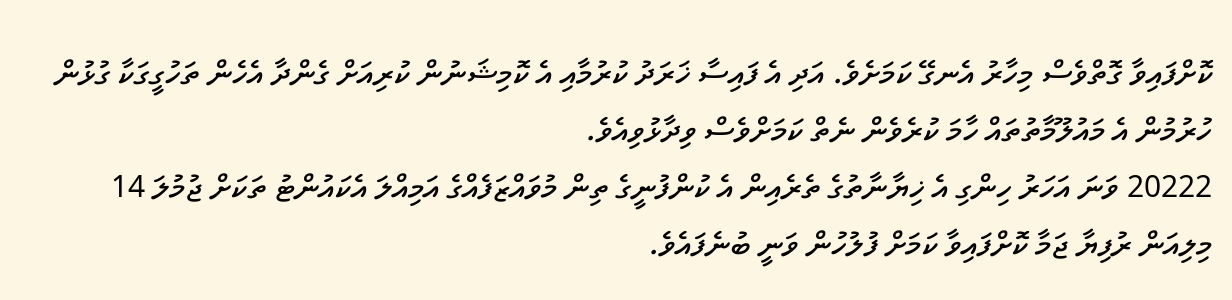ކޮށްފައިވާ ގޮތްވެސް މިހާރު އެނގޭ ކަމަށެވެ. އަދި އެ ފައިސާ ޚަރަދު ކުރުމާއި އެ ކޮމިޝަނުން ކުރިއަށް ގެންދާ އެހެން ތަހުގީގަކާ ގުޅުން ހުރުމުން އެ މައުލޫމާތުތައް ހާމަ ކުރެވެން ނެތް ކަމަށްވެސް ވިދާޅުވިއެވެ.
20222 ވަނަ އަހަރު ހިންގި އެ ޚިޔާނާތުގެ ތެރެއިން އެ ކުންފުނީގެ ތިން މުވައްޒަފެއްގެ އަމިއްލަ އެކައުންޓު ތަކަށް ޖުމުލަ 14 މިލިއަން ރުފިޔާ ޖަމާ ކޮށްފައިވާ ކަމަށް ފުލުހުން ވަނީ ބުނެފައެވެ.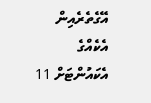އޭގެތެރެއިން އެކެއްގެ އެކައުންޓަށް 11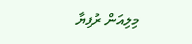މިލިއަން ރުފިޔާ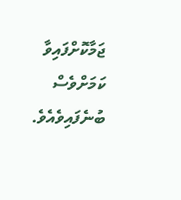ޖަމާކޮށްފައިވާ ކަމަށްވެސް ބުނެފައިވެއެވެ.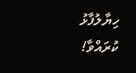ހިޔާލުފާޅު ކުރައްވާ!